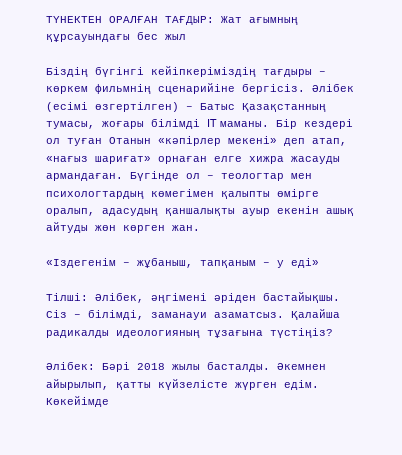ТҮНЕКТЕН ОРАЛҒАН ТАҒДЫР: Жат ағымның құрсауындағы бес жыл

Біздің бүгінгі кейіпкеріміздің тағдыры – көркем фильмнің сценарийіне бергісіз. Әлібек (есімі өзгертілген) – Батыс Қазақстанның тумасы, жоғары білімді IT маманы. Бір кездері ол туған Отанын «кәпірлер мекені» деп атап, «нағыз шариғат» орнаған елге хижра жасауды армандаған. Бүгінде ол – теологтар мен психологтардың көмегімен қалыпты өмірге оралып, адасудың қаншалықты ауыр екенін ашық айтуды жөн көрген жан.

«Іздегенім – жұбаныш, тапқаным – у еді»

Тілші: Әлібек, әңгімені әріден бастайықшы. Сіз – білімді, заманауи азаматсыз. Қалайша радикалды идеологияның тұзағына түстіңіз?

Әлібек: Бәрі 2018 жылы басталды. Әкемнен айырылып, қатты күйзелісте жүрген едім. Көкейімде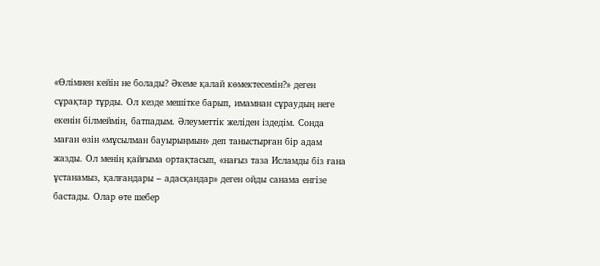«Өлімнен кейін не болады? Әкеме қалай көмектесемін?» деген сұрақтар тұрды. Ол кезде мешітке барып, имамнан сұраудың неге екенін білмеймін, батпадым. Әлеуметтік желіден іздедім. Сонда маған өзін «мұсылман бауырыңмын» деп таныстырған бір адам жазды. Ол менің қайғыма ортақтасып, «нағыз таза Исламды біз ғана ұстанамыз, қалғандары – адасқандар» деген ойды санама енгізе бастады. Олар өте шебер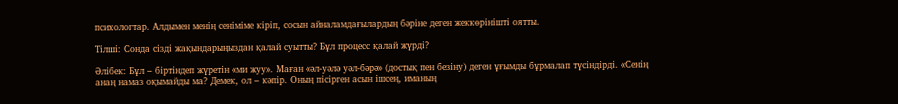психологтар. Алдымен менің сеніміме кіріп, сосын айналамдағылардың бәріне деген жеккөрінішті оятты.

Тілші: Сонда сізді жақындарыңыздан қалай суытты? Бұл процесс қалай жүрді?

Әлібек: Бұл – біртіндеп жүретін «ми жуу». Маған «әл-уәлә уәл-бәрә» (достық пен безіну) деген ұғымды бұрмалап түсіндірді. «Сенің анаң намаз оқымайды ма? Демек, ол – кәпір. Оның пісірген асын ішсең, иманың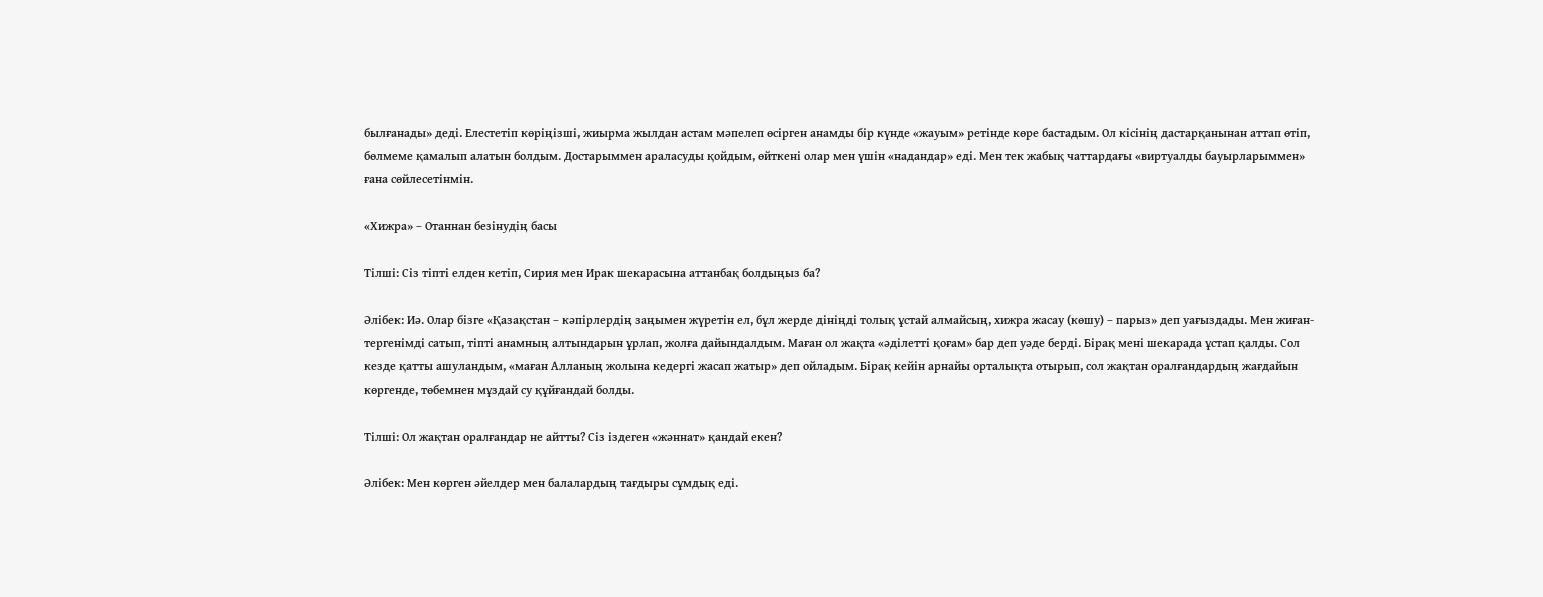былғанады» деді. Елестетіп көріңізші, жиырма жылдан астам мәпелеп өсірген анамды бір күнде «жауым» ретінде көре бастадым. Ол кісінің дастарқанынан аттап өтіп, бөлмеме қамалып алатын болдым. Достарыммен араласуды қойдым, өйткені олар мен үшін «надандар» еді. Мен тек жабық чаттардағы «виртуалды бауырларыммен» ғана сөйлесетінмін.

«Хижра» – Отаннан безінудің басы

Тілші: Сіз тіпті елден кетіп, Сирия мен Ирак шекарасына аттанбақ болдыңыз ба?

Әлібек: Иә. Олар бізге «Қазақстан – кәпірлердің заңымен жүретін ел, бұл жерде дініңді толық ұстай алмайсың, хижра жасау (көшу) – парыз» деп уағыздады. Мен жиған-тергенімді сатып, тіпті анамның алтындарын ұрлап, жолға дайындалдым. Маған ол жақта «әділетті қоғам» бар деп уәде берді. Бірақ мені шекарада ұстап қалды. Сол кезде қатты ашуландым, «маған Алланың жолына кедергі жасап жатыр» деп ойладым. Бірақ кейін арнайы орталықта отырып, сол жақтан оралғандардың жағдайын көргенде, төбемнен мұздай су құйғандай болды.

Тілші: Ол жақтан оралғандар не айтты? Сіз іздеген «жәннат» қандай екен?

Әлібек: Мен көрген әйелдер мен балалардың тағдыры сұмдық еді.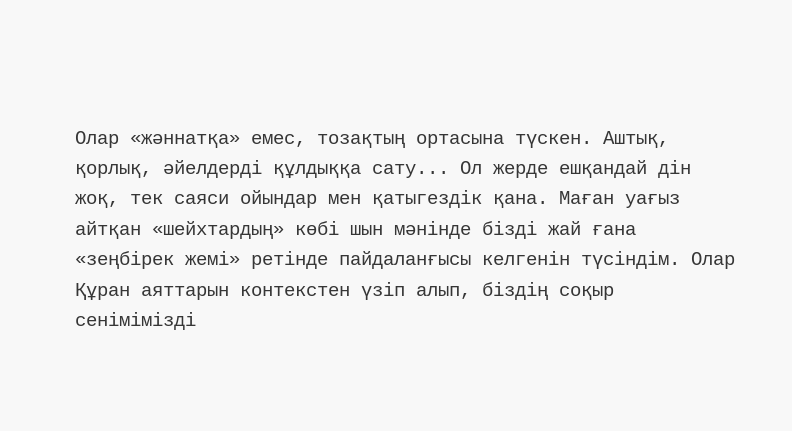Олар «жәннатқа» емес, тозақтың ортасына түскен. Аштық, қорлық, әйелдерді құлдыққа сату... Ол жерде ешқандай дін жоқ, тек саяси ойындар мен қатыгездік қана. Маған уағыз айтқан «шейхтардың» көбі шын мәнінде бізді жай ғана «зеңбірек жемі» ретінде пайдаланғысы келгенін түсіндім. Олар Құран аяттарын контекстен үзіп алып, біздің соқыр сенімімізді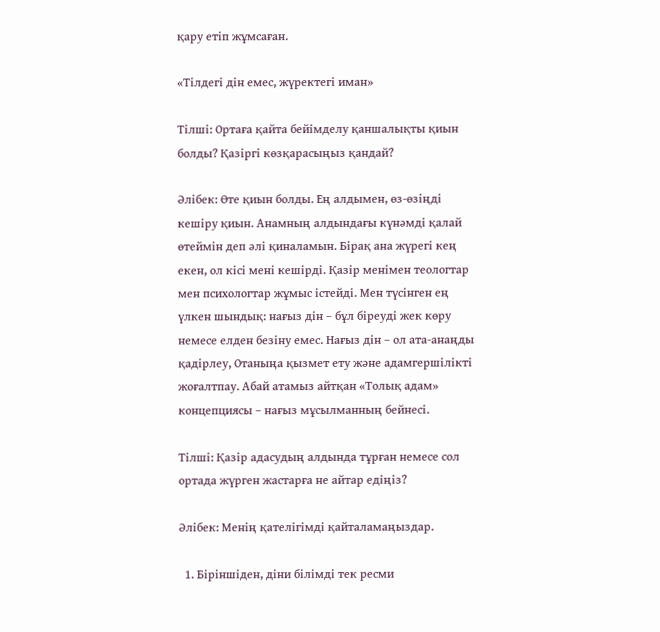қару етіп жұмсаған.

«Тілдегі дін емес, жүректегі иман»

Тілші: Ортаға қайта бейімделу қаншалықты қиын болды? Қазіргі көзқарасыңыз қандай?

Әлібек: Өте қиын болды. Ең алдымен, өз-өзіңді кешіру қиын. Анамның алдындағы күнәмді қалай өтеймін деп әлі қиналамын. Бірақ ана жүрегі кең екен, ол кісі мені кешірді. Қазір менімен теологтар мен психологтар жұмыс істейді. Мен түсінген ең үлкен шындық: нағыз дін – бұл біреуді жек көру немесе елден безіну емес. Нағыз дін – ол ата-анаңды қадірлеу, Отаныңа қызмет ету және адамгершілікті жоғалтпау. Абай атамыз айтқан «Толық адам» концепциясы – нағыз мұсылманның бейнесі.

Тілші: Қазір адасудың алдында тұрған немесе сол ортада жүрген жастарға не айтар едіңіз?

Әлібек: Менің қателігімді қайталамаңыздар.

  1. Біріншіден, діни білімді тек ресми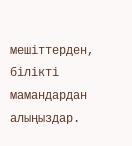мешіттерден, білікті мамандардан алыңыздар.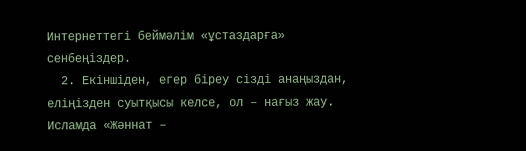Интернеттегі беймәлім «ұстаздарға» сенбеңіздер.
  2. Екіншіден, егер біреу сізді анаңыздан, еліңізден суытқысы келсе, ол – нағыз жау. Исламда «Жәннат –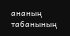ананың табанының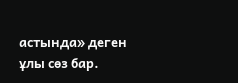астында» деген ұлы сөз бар.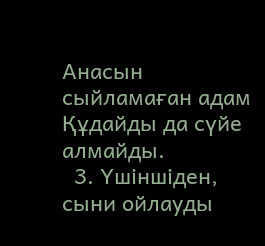Анасын сыйламаған адам Құдайды да сүйе алмайды.
  3. Үшіншіден, сыни ойлауды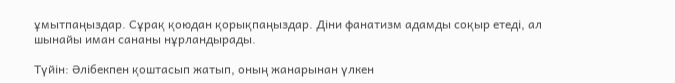ұмытпаңыздар. Сұрақ қоюдан қорықпаңыздар. Діни фанатизм адамды соқыр етеді, ал шынайы иман сананы нұрландырады.

Түйін: Әлібекпен қоштасып жатып, оның жанарынан үлкен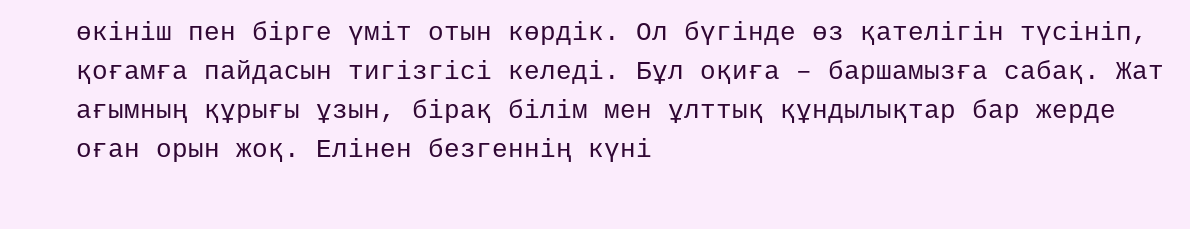өкініш пен бірге үміт отын көрдік. Ол бүгінде өз қателігін түсініп, қоғамға пайдасын тигізгісі келеді. Бұл оқиға – баршамызға сабақ. Жат ағымның құрығы ұзын, бірақ білім мен ұлттық құндылықтар бар жерде оған орын жоқ. Елінен безгеннің күні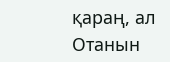қараң, ал Отанын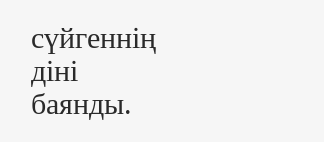сүйгеннің діні баянды.